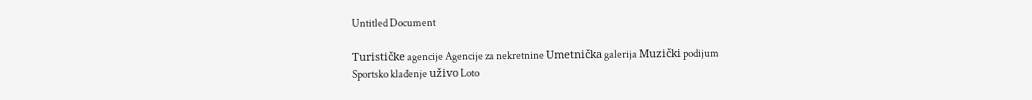Untitled Document

Turističke agencije Agencije za nekretnine Umetnička galerija Muzički podijum
Sportsko klađenje uživo Loto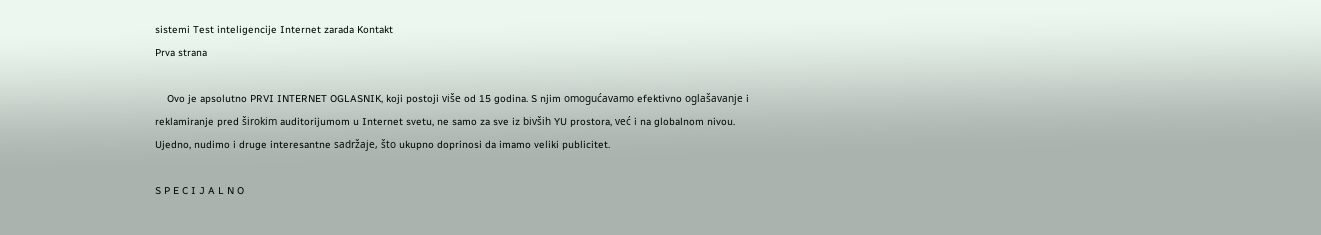sistemi Test inteligencije Internet zarada Kontakt
Prva strana

    Ovo je apsolutno PRVI INTERNET OGLASNIK, koji postoji više od 15 godina. S njim omogućavamo efektivno oglašavanje i reklamiranje pred širokim auditorijumom u Internet svetu, ne samo za sve iz bivših YU prostora, već i na globalnom nivou. Ujedno, nudimo i druge interesantne sadržaje, što ukupno doprinosi da imamo veliki publicitet.

S P E C I J A L N O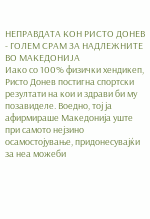НЕПРАВДАТА КОН РИСТО ДОНЕВ
- ГОЛЕМ СРАМ ЗА НАДЛЕЖНИТЕ ВО МАКЕДОНИЈА
Иако со 100% физички хендикеп, Ристо Донев постигна спортски резултати на кои и здрави би му позавиделе. Воедно, тој ја афирмираше Македонија уште при самото нејзино осамостојување, придонесувајќи за неа можеби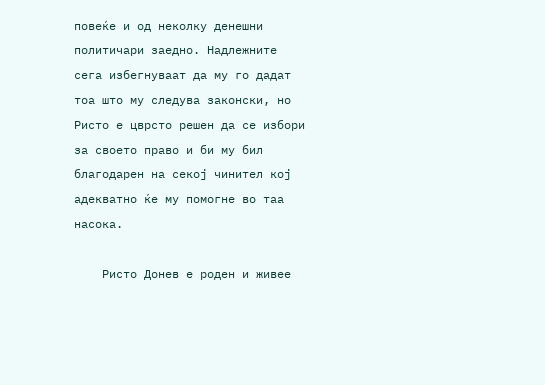повеќе и од неколку денешни политичари заедно. Надлежните сега избегнуваат да му го дадат тоа што му следува законски, но Ристо е цврсто решен да се избори за своето право и би му бил благодарен на секој чинител кој адекватно ќе му помогне во таа насока.

    Ристо Донев е роден и живее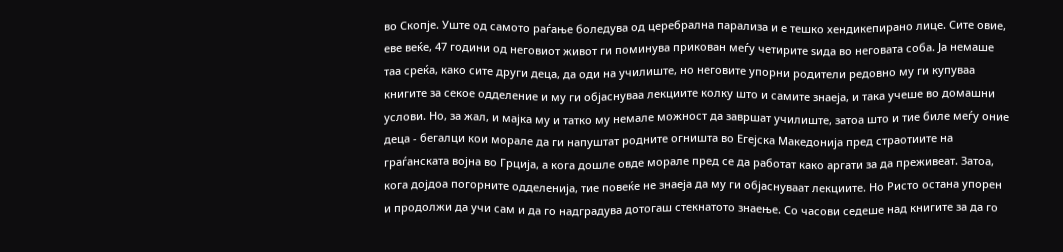во Скопје. Уште од самото раѓање боледува од церебрална парализа и е тешко хендикепирано лице. Сите овие, еве веќе, 47 години од неговиот живот ги поминува прикован меѓу четирите ѕида во неговата соба. Ја немаше таа среќа, како сите други деца, да оди на училиште, но неговите упорни родители редовно му ги купуваа книгите за секое одделение и му ги објаснуваа лекциите колку што и самите знаеја, и така учеше во домашни услови. Но, за жал, и мајка му и татко му немале можност да завршат училиште, затоа што и тие биле меѓу оние деца - бегалци кои морале да ги напуштат родните огништа во Егејска Македонија пред страотиите на граѓанската војна во Грција, а кога дошле овде морале пред се да работат како аргати за да преживеат. Затоа, кога дојдоа погорните одделенија, тие повеќе не знаеја да му ги објаснуваат лекциите. Но Ристо остана упорен и продолжи да учи сам и да го надградува дотогаш стекнатото знаење. Со часови седеше над книгите за да го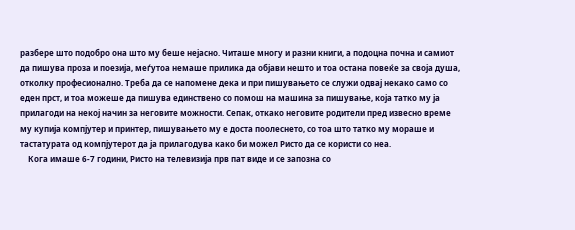разбере што подобро она што му беше нејасно. Читаше многу и разни книги, а подоцна почна и самиот да пишува проза и поезија, меѓутоа немаше прилика да објави нешто и тоа остана повеќе за своја душа, отколку професионално. Треба да се напомене дека и при пишувањето се служи одвај некако само со еден прст, и тоа можеше да пишува единствено со помош на машина за пишување, која татко му ја прилагоди на некој начин за неговите можности. Сепак, откако неговите родители пред извесно време му купија компјутер и принтер, пишувањето му е доста поолеснето, со тоа што татко му мораше и тастатурата од компјутерот да ја прилагодува како би можел Ристо да се користи со неа.
    Кога имаше 6-7 години, Ристо на телевизија прв пат виде и се запозна со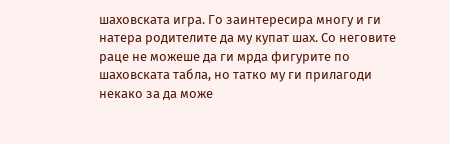шаховската игра. Го заинтересира многу и ги натера родителите да му купат шах. Со неговите раце не можеше да ги мрда фигурите по шаховската табла, но татко му ги прилагоди некако за да може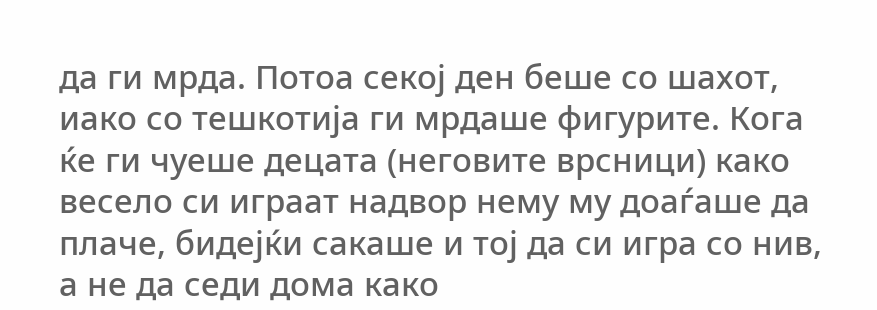да ги мрда. Потоа секој ден беше со шахот, иако со тешкотија ги мрдаше фигурите. Кога ќе ги чуеше децата (неговите врсници) како весело си играат надвор нему му доаѓаше да плаче, бидејќи сакаше и тој да си игра со нив, а не да седи дома како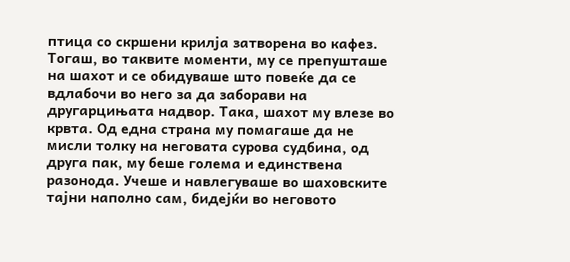птица со скршени крилја затворена во кафез. Тогаш, во таквите моменти, му се препушташе на шахот и се обидуваше што повеќе да се вдлабочи во него за да заборави на другарцињата надвор. Така, шахот му влезе во крвта. Од една страна му помагаше да не мисли толку на неговата сурова судбина, од друга пак, му беше голема и единствена разонода. Учеше и навлегуваше во шаховските тајни наполно сам, бидејќи во неговото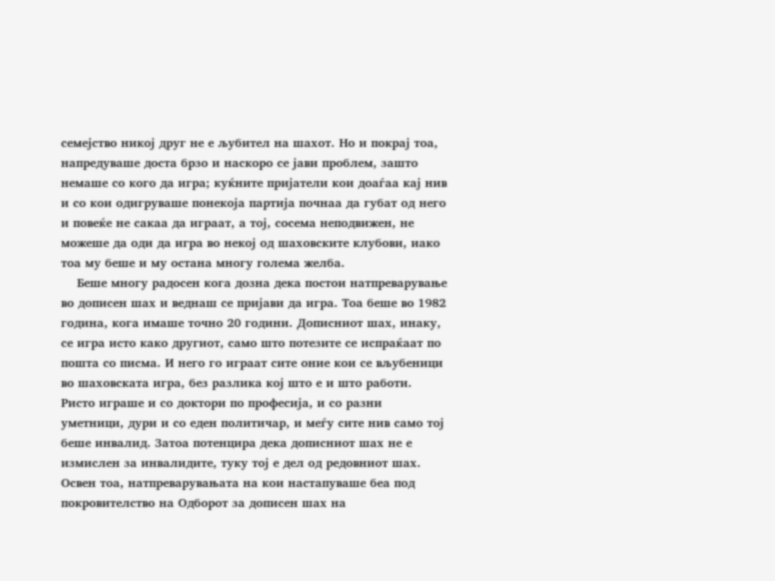семејство никој друг не е љубител на шахот. Но и покрај тоа, напредуваше доста брзо и наскоро се јави проблем, зашто немаше со кого да игра; куќните пријатели кои доаѓаа кај нив и со кои одигруваше понекоја партија почнаа да губат од него и повеќе не сакаа да играат, а тој, сосема неподвижен, не можеше да оди да игра во некој од шаховските клубови, иако тоа му беше и му остана многу голема желба.
    Беше многу радосен кога дозна дека постои натпреварување во дописен шах и веднаш се пријави да игра. Тоа беше во 1982 година, кога имаше точно 20 години. Дописниот шах, инаку, се игра исто како другиот, само што потезите се испраќаат по пошта со писма. И него го играат сите оние кои се вљубеници во шаховската игра, без разлика кој што е и што работи. Ристо играше и со доктори по професија, и со разни уметници, дури и со еден политичар, и меѓу сите нив само тој беше инвалид. Затоа потенцира дека дописниот шах не е измислен за инвалидите, туку тој е дел од редовниот шах. Освен тоа, натпреварувањата на кои настапуваше беа под покровителство на Одборот за дописен шах на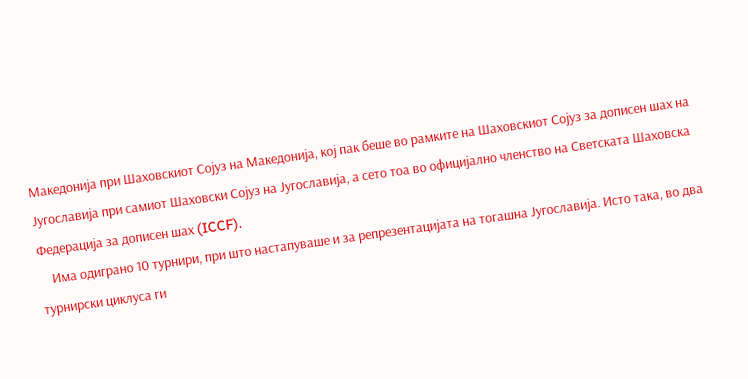Македонија при Шаховскиот Сојуз на Македонија, кој пак беше во рамките на Шаховскиот Сојуз за дописен шах на Југославија при самиот Шаховски Сојуз на Југославија, а сето тоа во официјално членство на Светската Шаховска Федерација за дописен шах (ICCF).
    Има одиграно 10 турнири, при што настапуваше и за репрезентацијата на тогашна Југославија. Исто така, во два турнирски циклуса ги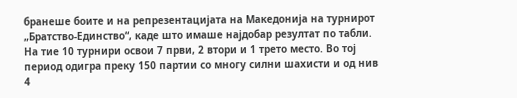бранеше боите и на репрезентацијата на Македонија на турнирот „Братство-Единство“, каде што имаше најдобар резултат по табли. На тие 10 турнири освои 7 први, 2 втори и 1 трето место. Во тој период одигра преку 150 партии со многу силни шахисти и од нив 4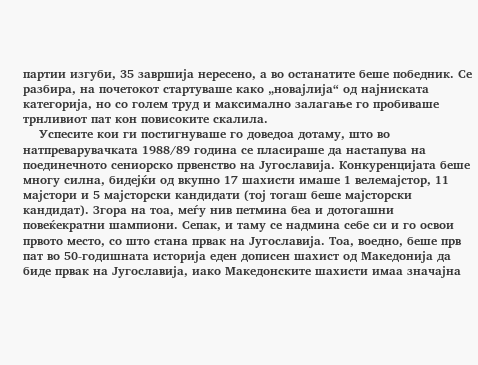партии изгуби, 35 завршија нересено, а во останатите беше победник. Се разбира, на почетокот стартуваше како „новајлија“ од најниската категорија, но со голем труд и максимално залагање го пробиваше трнливиот пат кон повисоките скалила.
    Успесите кои ги постигнуваше го доведоа дотаму, што во натпреварувачката 1988/89 година се пласираше да настапува на поединечното сениорско првенство на Југославија. Конкуренцијата беше многу силна, бидејќи од вкупно 17 шахисти имаше 1 велемајстор, 11 мајстори и 5 мајсторски кандидати (тој тогаш беше мајсторски кандидат). Згора на тоа, меѓу нив петмина беа и дотогашни повеќекратни шампиони. Сепак, и таму се надмина себе си и го освои првото место, со што стана првак на Југославија. Тоа, воедно, беше прв пат во 50-годишната историја еден дописен шахист од Македонија да биде првак на Југославија, иако Македонските шахисти имаа значајна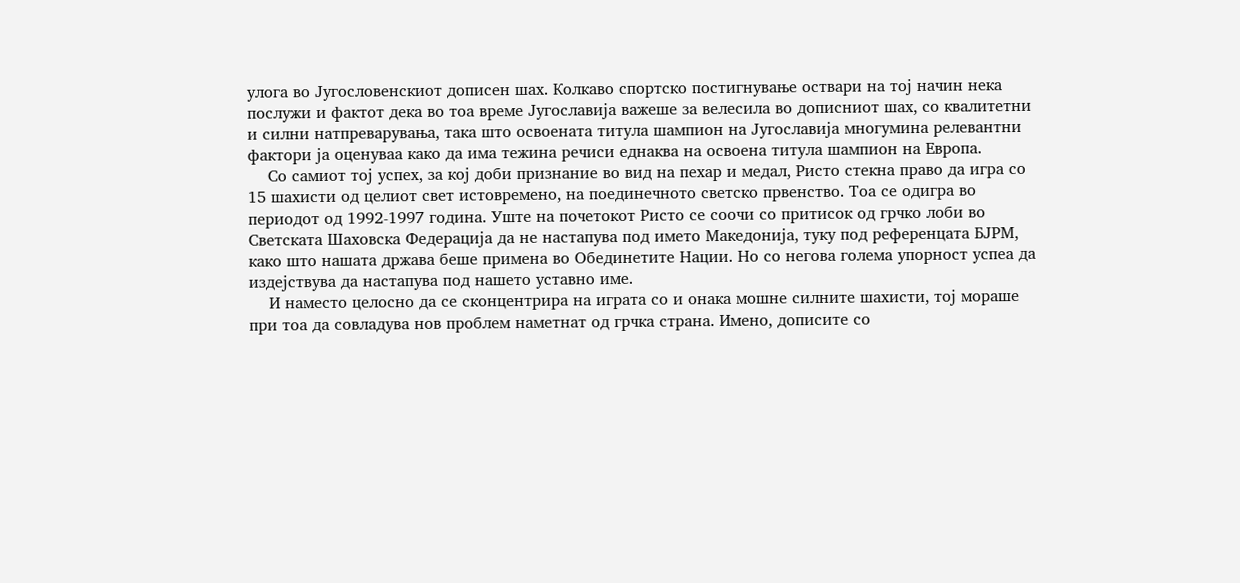улога во Југословенскиот дописен шах. Колкаво спортско постигнување оствари на тој начин нека послужи и фактот дека во тоа време Југославија важеше за велесила во дописниот шах, со квалитетни и силни натпреварувања, така што освоената титула шампион на Југославија многумина релевантни фактори ја оценуваа како да има тежина речиси еднаква на освоена титула шампион на Европа.
    Со самиот тој успех, за кој доби признание во вид на пехар и медал, Ристо стекна право да игра со 15 шахисти од целиот свет истовремено, на поединечното светско првенство. Тоа се одигра во периодот од 1992-1997 година. Уште на почетокот Ристо се соочи со притисок од грчко лоби во Светската Шаховска Федерација да не настапува под името Македонија, туку под референцата БЈРМ, како што нашата држава беше примена во Обединетите Нации. Но со негова голема упорност успеа да издејствува да настапува под нашето уставно име.
    И наместо целосно да се сконцентрира на играта со и онака мошне силните шахисти, тој мораше при тоа да совладува нов проблем наметнат од грчка страна. Имено, дописите со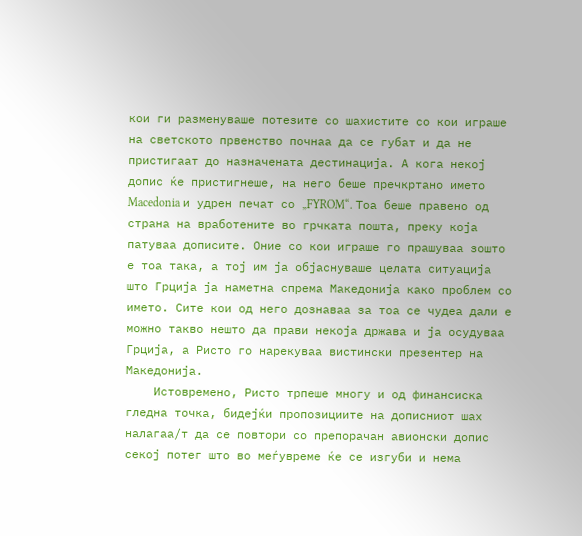кои ги разменуваше потезите со шахистите со кои играше на светското првенство почнаа да се губат и да не пристигаат до назначената дестинација. А кога некој допис ќе пристигнеше, на него беше пречкртано името Macedonia и удрен печат со „FYROM“. Тоа беше правено од страна на вработените во грчката пошта, преку која патуваа дописите. Оние со кои играше го прашуваа зошто е тоа така, а тој им ја објаснуваше целата ситуација што Грција ја наметна спрема Македонија како проблем со името. Сите кои од него дознаваа за тоа се чудеа дали е можно такво нешто да прави некоја држава и ја осудуваа Грција, а Ристо го нарекуваа вистински презентер на Македонија.
    Истовремено, Ристо трпеше многу и од финансиска гледна точка, бидејќи пропозициите на дописниот шах налагаа/т да се повтори со препорачан авионски допис секој потег што во меѓувреме ќе се изгуби и нема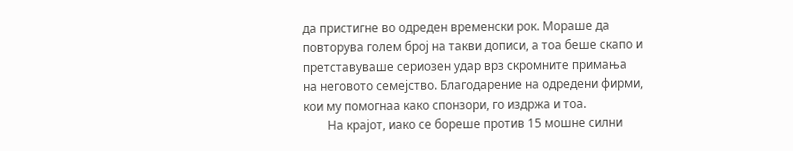да пристигне во одреден временски рок. Мораше да повторува голем број на такви дописи, а тоа беше скапо и претставуваше сериозен удар врз скромните примања на неговото семејство. Благодарение на одредени фирми, кои му помогнаа како спонзори, го издржа и тоа.
        На крајот, иако се бореше против 15 мошне силни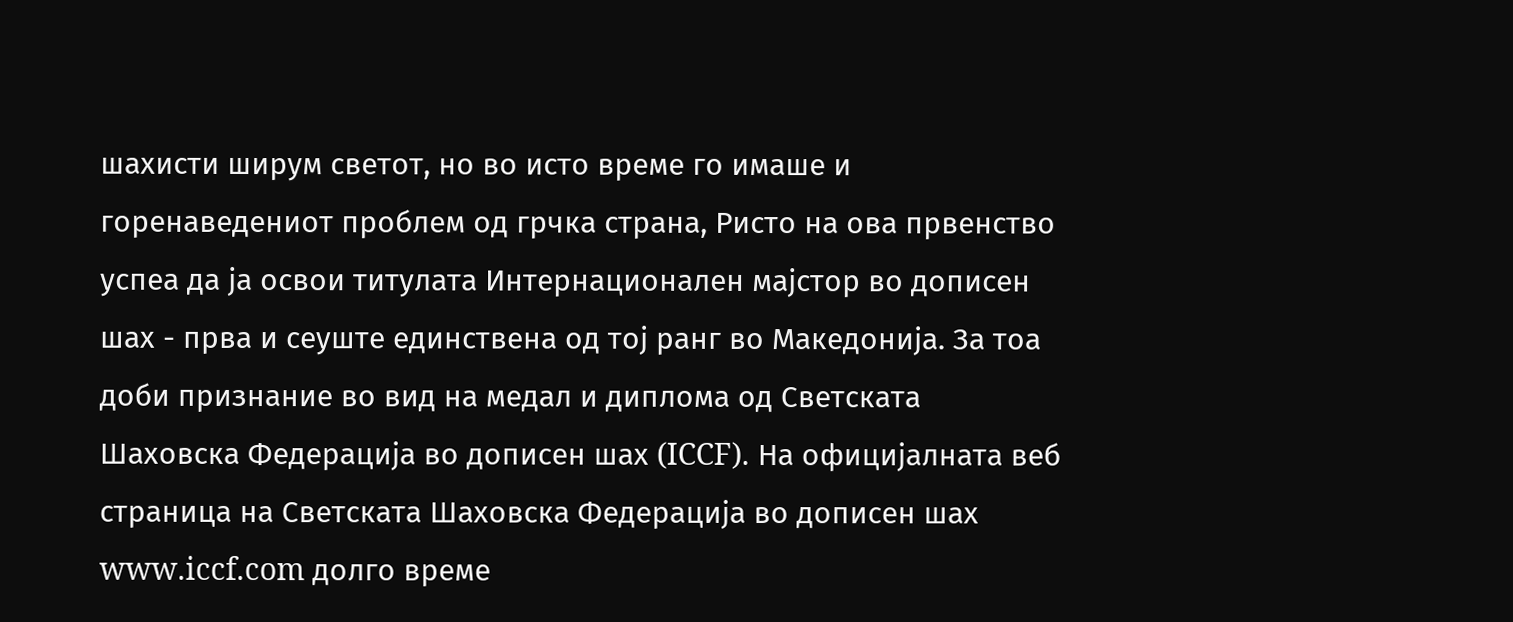шахисти ширум светот, но во исто време го имаше и горенаведениот проблем од грчка страна, Ристо на ова првенство успеа да ја освои титулата Интернационален мајстор во дописен шах - прва и сеуште единствена од тој ранг во Македонија. За тоа доби признание во вид на медал и диплома од Светската Шаховска Федерација во дописен шах (ICCF). На официјалната веб страница на Светската Шаховска Федерација во дописен шах www.iccf.com долго време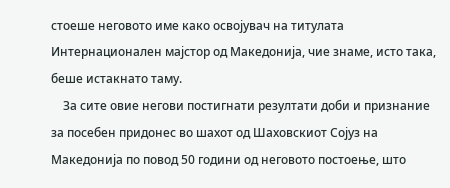стоеше неговото име како освојувач на титулата Интернационален мајстор од Македонија, чие знаме, исто така, беше истакнато таму.
    За сите овие негови постигнати резултати доби и признание за посебен придонес во шахот од Шаховскиот Сојуз на Македонија по повод 50 години од неговото постоење, што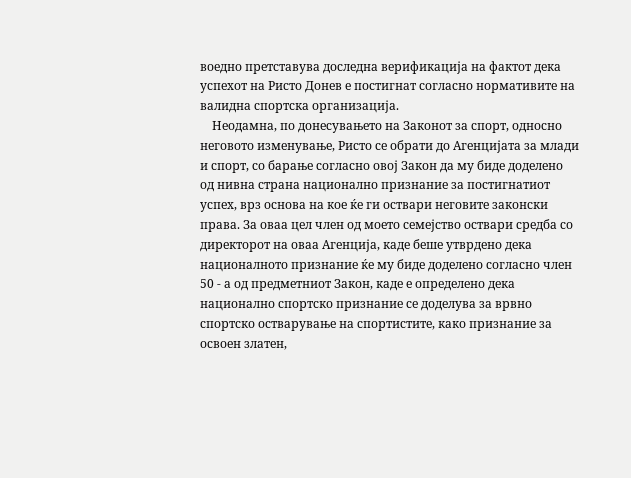воедно претставува доследна верификација на фактот дека успехот на Ристо Донев е постигнат согласно нормативите на валидна спортска организација.
    Неодамна, по донесувањето на Законот за спорт, односно неговото изменување, Ристо се обрати до Агенцијата за млади и спорт, со барање согласно овој Закон да му биде доделено од нивна страна национално признание за постигнатиот успех, врз основа на кое ќе ги оствари неговите законски права. За оваа цел член од моето семејство оствари средба со директорот на оваа Агенција, каде беше утврдено дека националното признание ќе му биде доделено согласно член 50 - а од предметниот Закон, каде е определено дека национално спортско признание се доделува за врвно спортско остварување на спортистите, како признание за освоен златен,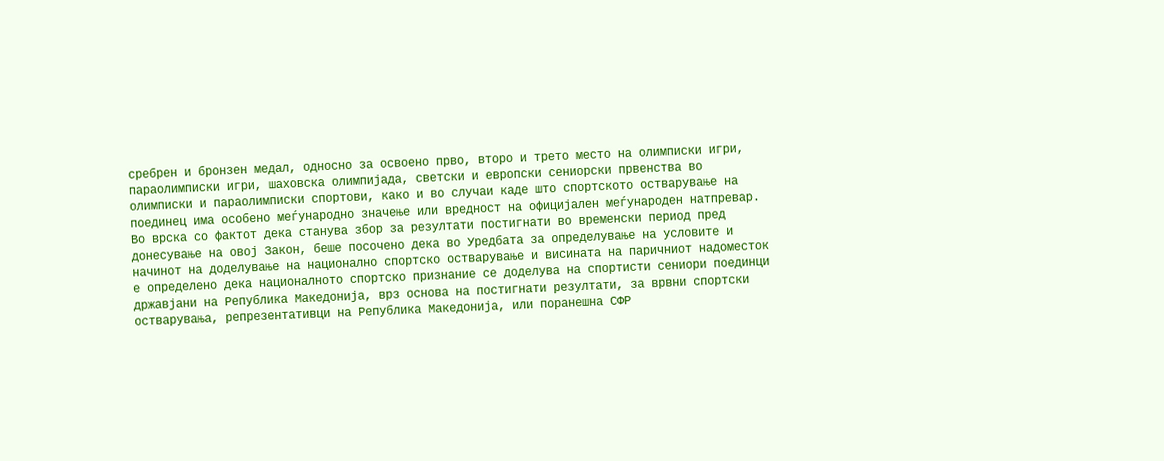сребрен и бронзен медал, односно за освоено прво, второ и трето место на олимписки игри, параолимписки игри, шаховска олимпијада, светски и европски сениорски првенства во олимписки и параолимписки спортови, како и во случаи каде што спортското остварување на поединец има особено меѓународно значење или вредност на официјален меѓународен натпревар. Во врска со фактот дека станува збор за резултати постигнати во временски период пред донесување на овој Закон, беше посочено дека во Уредбата за определување на условите и начинот на доделување на национално спортско остварување и висината на паричниот надоместок е определено дека националното спортско признание се доделува на спортисти сениори поединци државјани на Република Македонија, врз основа на постигнати резултати, за врвни спортски остварувања, репрезентативци на Република Македонија, или поранешна СФР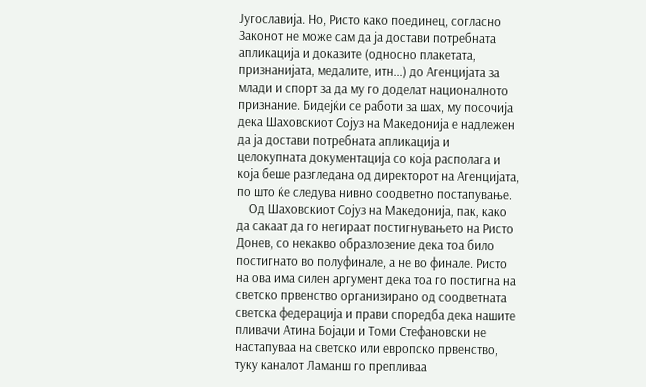Југославија. Но, Ристо како поединец, согласно Законот не може сам да ја достави потребната апликација и доказите (односно плакетата, признанијата, медалите, итн...) до Агенцијата за млади и спорт за да му го доделат националното признание. Бидејќи се работи за шах, му посочија дека Шаховскиот Сојуз на Македонија е надлежен да ја достави потребната апликација и целокупната документација со која располага и која беше разгледана од директорот на Агенцијата, по што ќе следува нивно соодветно постапување.
    Од Шаховскиот Сојуз на Македонија, пак, како да сакаат да го негираат постигнувањето на Ристо Донев, со некакво образлозение дека тоа било постигнато во полуфинале, а не во финале. Ристо на ова има силен аргумент дека тоа го постигна на светско првенство организирано од соодветната светска федерација и прави споредба дека нашите пливачи Атина Бојаџи и Томи Стефановски не настапуваа на светско или европско првенство, туку каналот Ламанш го препливаа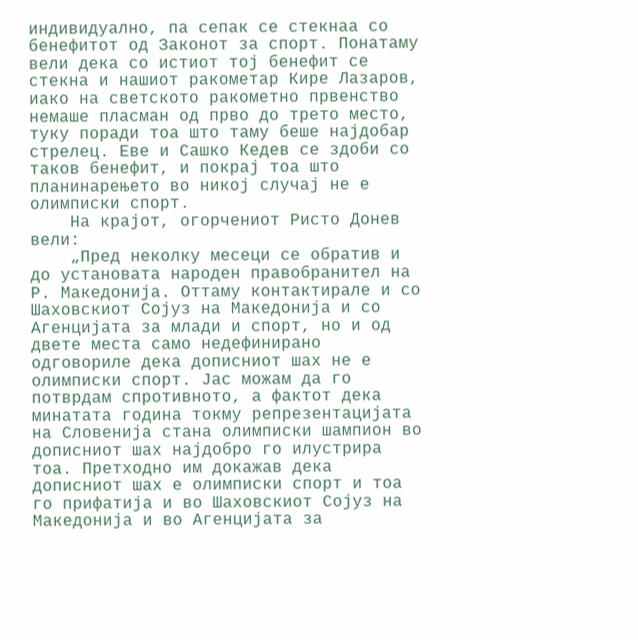индивидуално, па сепак се стекнаа со бенефитот од Законот за спорт. Понатаму вели дека со истиот тој бенефит се стекна и нашиот ракометар Кире Лазаров, иако на светското ракометно првенство немаше пласман од прво до трето место, туку поради тоа што таму беше најдобар стрелец. Еве и Сашко Кедев се здоби со таков бенефит, и покрај тоа што планинарењето во никој случај не е олимписки спорт.
    На крајот, огорчениот Ристо Донев вели:
    „Пред неколку месеци се обратив и до установата народен правобранител на Р. Македонија. Оттаму контактирале и со Шаховскиот Сојуз на Македонија и со Агенцијата за млади и спорт, но и од двете места само недефинирано одговориле дека дописниот шах не е олимписки спорт. Јас можам да го потврдам спротивното, а фактот дека минатата година токму репрезентацијата на Словенија стана олимписки шампион во дописниот шах најдобро го илустрира тоа. Претходно им докажав дека дописниот шах е олимписки спорт и тоа го прифатија и во Шаховскиот Сојуз на Македонија и во Агенцијата за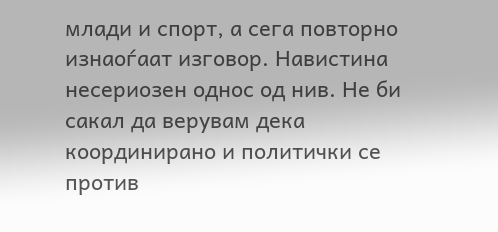млади и спорт, а сега повторно изнаоѓаат изговор. Навистина несериозен однос од нив. Не би сакал да верувам дека координирано и политички се против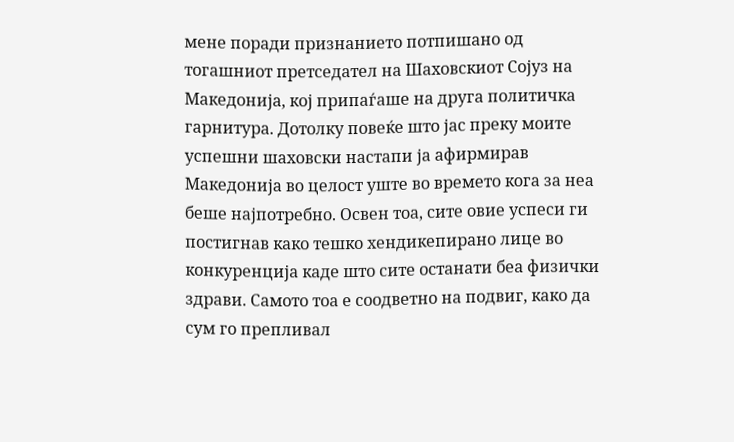мене поради признанието потпишано од тогашниот претседател на Шаховскиот Сојуз на Македонија, кој припаѓаше на друга политичка гарнитура. Дотолку повеќе што јас преку моите успешни шаховски настапи ја афирмирав Македонија во целост уште во времето кога за неа беше најпотребно. Освен тоа, сите овие успеси ги постигнав како тешко хендикепирано лице во конкуренција каде што сите останати беа физички здрави. Самото тоа е соодветно на подвиг, како да сум го препливал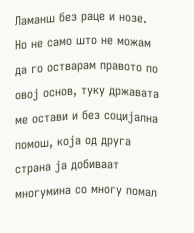Ламанш без раце и нозе. Но не само што не можам да го остварам правото по овој основ, туку државата ме остави и без социјална помош, која од друга страна ја добиваат многумина со многу помал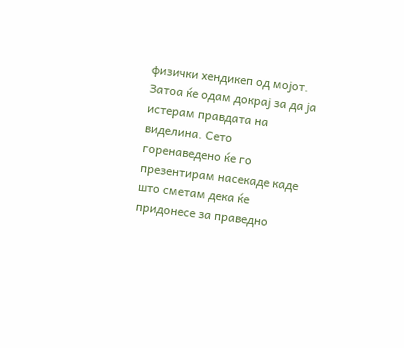физички хендикеп од мојот. Затоа ќе одам докрај за да ја истерам правдата на виделина. Сето горенаведено ќе го презентирам насекаде каде што сметам дека ќе придонесе за праведно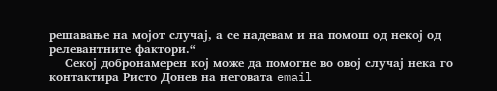решавање на мојот случај, а се надевам и на помош од некој од релевантните фактори.“
    Секој добронамерен кој може да помогне во овој случај нека го контактира Ристо Донев на неговата email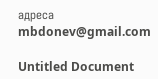адреса mbdonev@gmail.com

Untitled Document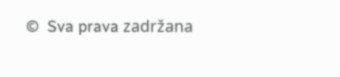©  Sva prava zadržana